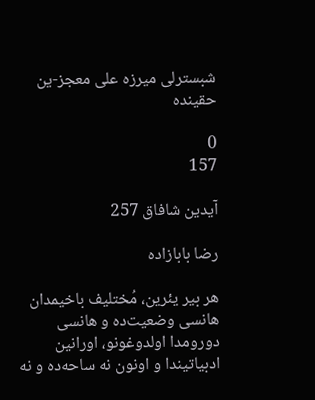شبسترلی‌ میرزه‌ علی‌ معجز-ین حقینده

0
157

آیدین شافاق 257

رضا بابازاده

هر بیر یئرین‌، مُختلیف‌ باخیمدان‌ هانسی‌ وضعیت‌ده‌ و هانسی‌ دورومدا اولدوغونو، اورانین‌ ادبیاتیندا و اونون‌ نه‌ ساحه‌ده‌ و نه‌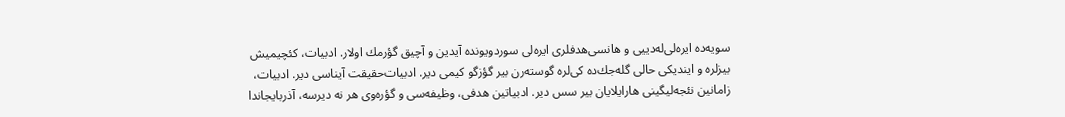سویه‌ده‌ ایره‌لی‌له‌دییی‌ و هانسی‌هدفلری‌ ایره‌لی‌ سوردویونده‌ آیدین‌ و آچیق‌ گؤرمك‌ اولار. ادبیات‌، كئچیمیش‌ بیزلره‌ و ایندیكی‌ حالی‌ گله‌جك‌ده‌ كی‌لره‌ گوسته‌رن‌ بیر گؤزگو كیمی‌ دیر. ادبیات‌حقیقت‌ آیناسی‌ دیر. ادبیات‌، زامانین‌ نئجه‌لیگینی‌ هارایلایان‌ بیر سس‌ دیر. ادبیاتین‌ هدفی‌، وظیفه‌سی‌ و گؤره‌وی‌ هر نه‌ دیرسه‌، آذربایجاندا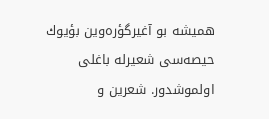همیشه‌ بو آغیرگؤره‌وین‌ بؤیوك‌ حیصه‌سی‌ شعیرله‌ باغلی‌ اولموشدور. شعرین‌ و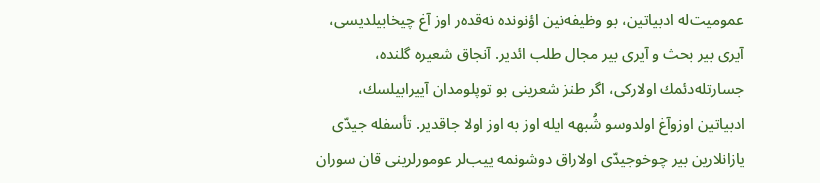عمومیت‌له‌ ادبیاتین‌، بو وظیفه‌نین‌ اؤنونده‌ نه‌قده‌ر اوز آغ‌ چیخابیلدیسی‌، آیری‌ بیر بحث‌ و آیری‌ بیر مجال‌ طلب‌ ائدیر. آنجاق‌ شعیره‌ گلنده‌، جسارتله‌دئمك‌ اولاركی‌، اگر طنز شعرینی‌ بو توپلومدان‌ آییرابیلسك‌، ادبیاتین‌ اوزوآغ‌ اولدوسو شُبهه‌ ایله‌ اوز به‌ اوز اولا جاقدیر. تأسفله‌ جیدّی‌ یازانلارین‌ بیر چوخوجیدّی‌ اولاراق‌ دوشونمه‌ ییب‌لر عومورلرینی‌ قان‌ سوران‌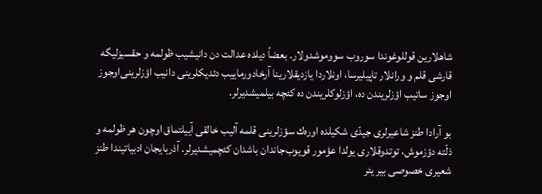شاهلارین‌ قوللوغوندا سوروب‌ سووموشدولار. بعضاً دیلده‌ عدالت‌ دن‌ دانیشیب‌ ظولمه‌ و حقسیزلیگه‌ قارشی‌ قلم‌ و ورانلار تاپیلیرسا، اونلاردا یازدیقلارینا آرخادورماییب‌ دئدیكلرینی‌ دانیب‌ اؤزلرینی‌اوجوز اوجوز ساتیب‌ اؤزلریندن‌ ده‌، اؤزلوكلریندن‌ ده‌ كئچه‌ بیلمیشدیرلر.

بو آرادا طنز شاعیرلری‌ جیدّی‌ شكیلده‌ اوره‌ك‌ سؤزلرینی‌ قلمه‌ آلیب‌ خالقی‌ آییلتماق‌ اوچون‌ هر ظولمه‌ و ذلّته‌ دؤزموش‌، توتدوقلاری‌ یولدا عؤمور قویوب‌جاندان‌ باشدان‌ كئچمیشدیرلر. آذربایجان‌ ادبیاتیندا طنز شعیری‌ خصوصی‌ بیر یئر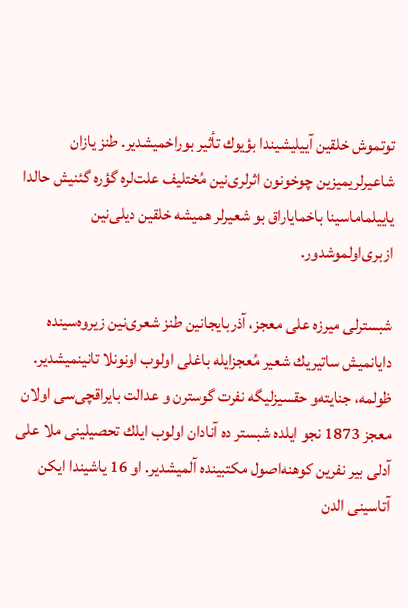توتموش‌ خلقین‌ آییلیشیندا بؤیوك‌ تأثیر بوراخمیشدیر. طنز یازان‌ شاعیرلریمیزین‌ چوخونون‌ اثرلری‌نین‌ مُختلیف‌ علت‌لره‌ گؤره‌ گئنیش‌ حالدا یاییلماماسینا باخمایاراق‌ بو شعیرلر همیشه‌ خلقین‌ دیلی‌نین‌ ازبری‌اولموشدور.

شبسترلی‌ میرزه‌ علی‌ معجز، آذربایجانین‌ طنز شعری‌نین‌ زیروه‌سینده‌ دایانمیش‌ ساتیریك‌ شعیر مُعجزایله‌ باغلی‌ اولوب‌ اونونلا تانینمیشدیر. ظولمه‌، جنایته‌و حقسیزلیگه‌ نفرت‌ گوسترن‌ و عدالت‌ بایراقچی‌سی‌ اولان‌ معجز 1873 نجو ایلده‌ شبستر ده‌ آنادان‌ اولوب‌ ایلك‌ تحصیلینی‌ ملا علی‌ آدلی‌ بیر نفرین‌ كوهنه‌اصول‌ مكتبینده‌ آلمیشدیر. او 16 یاشیندا ایكن‌ آتاسینی‌ الدن‌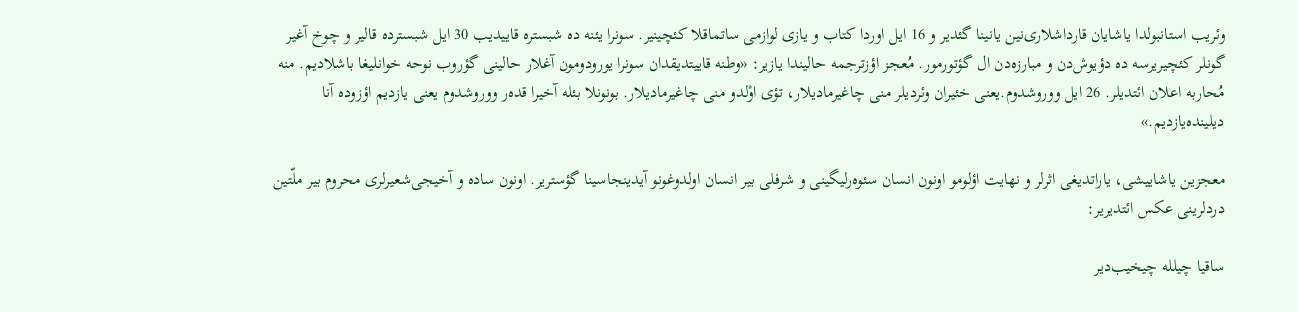وئریب‌ استانبولدا یاشایان‌ قارداشلاری‌نین‌ یانینا گئدیر و 16 ایل‌ اوردا كتاب‌ و یازی‌ لوازمی ‌ساتماقلا كئچینیر. سونرا یئنه‌ ده‌ شبستره‌ قاییدیب‌ 30 ایل‌ شبسترده‌ قالیر و چوخ‌ آغیر گونلر كئچیریرسه‌ ده‌ دؤیوش‌دن‌ و مبارزه‌دن‌ ال‌ گؤتورمور. مُعجز اؤزترجمه‌ حالیندا یازیر: «وطنه‌ قاییتدیقدان‌ سونرا یورودومون‌ آغلار حالینی‌ گؤروب‌ نوحه‌ خوانلیغا باشلادیم‌. منه‌ مُحاربه‌ اعلان‌ ائتدیلر. 26 ایل‌ ووروشدوم‌.یعنی‌ خئیران‌ وئردیلر منی‌ چاغیرمادیلار، تؤی‌ اوْلدو منی‌ چاغیرمادیلار. بونونلا بئله‌ آخیرا قده‌ر ووروشدوم‌ یعنی‌ یازدیم‌ اؤزوده‌ آنا دیلینده‌یازدیم‌.»

معجزین‌ یاشاییشی‌، یاراتدیغی‌ اثرلر و نهایت‌ اؤلومو اونون‌ انسان‌ سئوه‌رلیگینی‌ و شرفلی‌ بیر انسان‌ اولدوغونو آیدینجاسینا گؤستریر. اونون‌ ساده‌ و آخیجی‌شعیرلری‌ محروم‌ بیر ملّتین‌ دردلرینی‌ عكس‌ ائتدیریر:

ساقیا چیلله‌ چیخیب‌دیر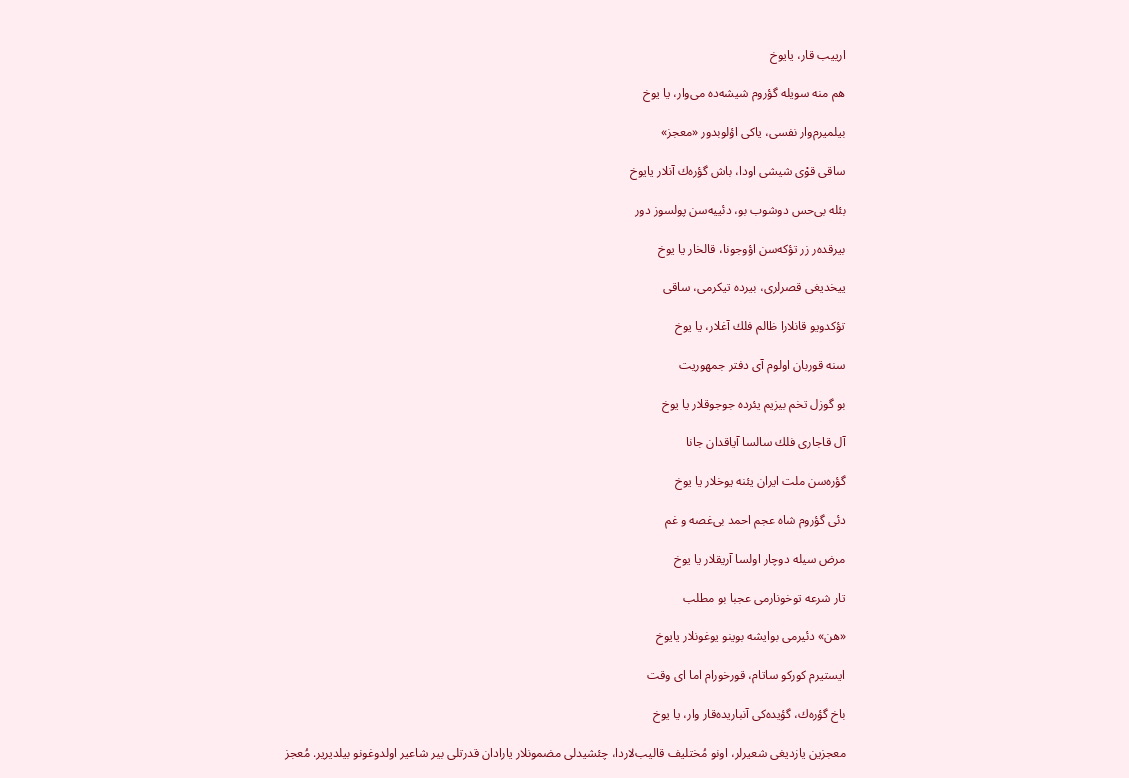ارییب‌ قار، یایوخ‌

هم‌ منه‌ سویله‌ گؤروم‌ شیشه‌ده‌ می‌وار، یا یوخ‌

بیلمیرم‌وار نفسی‌، یاكی‌ اؤلوبدور «معجز»

ساقی‌ قوْی‌ شیشی‌ اودا، باش‌ گؤره‌ك‌ آنلار یایوخ‌

بئله‌ بی‌حس‌ دوشوب‌ بو، دئییه‌سن‌ پولسوز دور

بیرقده‌ر زر تؤكه‌سن‌ اؤوجونا، قالخار یا یوخ‌

ییخدیغی‌ قصرلری‌، بیرده‌ تیكرمی‌، ساقی‌

تؤكدویو قانلارا ظالم‌ فلك‌ آغلار، یا یوخ‌

سنه‌ قوربان‌ اولوم‌ آی‌ دفتر جمهوریت‌

بو گوزل‌ تخم‌ بیزیم‌ یئرده‌ جوجوقلار یا یوخ‌

آل‌ قاجاری‌ فلك‌ سالسا آیاقدان‌ جانا

گؤره‌سن‌ ملت‌ ایران‌ یئنه‌ یوخلار یا یوخ‌

دئی‌ گؤروم‌ شاه‌ عجم‌ احمد بی‌غصه‌ و غم‌

مرض‌ سیله‌ دوچار اولسا آریقلار یا یوخ‌

تار شرعه‌ توخونارمی‌ عجبا بو مطلب‌

«هن‌» دئیرمی‌ بوایشه‌ بوینو یوغونلار یایوخ‌

ایستیرم‌ كوركو ساتام‌، قورخورام‌ اما ای‌ وقت‌

باخ‌ گؤره‌ك‌، گؤیده‌كی‌ آنباریده‌قار وار، یا یوخ‌

معجزین‌ یازدیغی‌ شعیرلر، اونو مُختلیف‌ قالیب‌لاردا، چئشیدلی‌ مضمونلار یارادان‌ قدرتلی‌ بیر شاعیر اولدوغونو بیلدیریر. مُعجز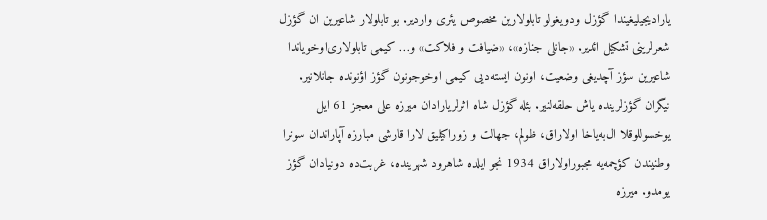یارادیجیلیغیندا گؤزل‌ ودویغولو تابلولارین‌ مخصوص‌ یئری‌ واردیر. بو تابلولار شاعیرین‌ ان‌ گؤزل‌ شعرلرینی‌ تشكیل‌ ائدیر. «جانلی‌ جنازه‌»، «ضیافت‌ و فلاكت‌» و… كیمی‌ تابلولاری‌اوخویاندا شاعیرین‌ سؤز آچدیغی‌ وضعیت‌، اونون‌ ایسته‌دیی‌ كیمی‌ اوخوجونون‌ گؤز اؤنونده‌ جانلانیر. نیگران‌ گؤزلرینده‌ یاش‌ حلقه‌لنیر. بئله‌ گؤزل‌ شاه‌ اثرلریارادان‌ میرزه‌ علی‌ معجز 61 ایل‌ یوخسوللوقلا ال‌به‌یاخا اولاراق‌، ظولم‌، جهالت‌ و زوراكیلیق‌ لارا قارشی‌ مبارزه‌ آپاراندان‌ سونرا وطنیندن‌ كؤچمه‌یه‌ مجبوراولاراق‌ 1934 نجو ایلده‌ شاهرود شهرینده‌، غربت‌ده‌ دونیادان‌ گؤز یومدو. میرزه‌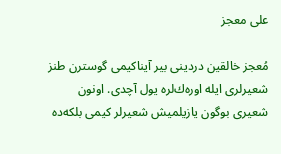علی‌ معجز

مُعجز خالقین‌ دردینی‌ بیر آیناكیمی‌ گوسترن‌ طنز شعیرلری‌ ایله‌ اوره‌ك‌لره‌ یول‌ آچدی‌. اونون‌ شعیری‌ بوگون‌ یازیلمیش‌ شعیرلر كیمی‌ بلكه‌ده‌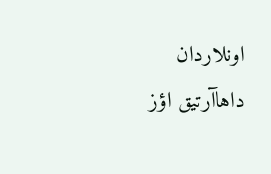اونلاردان‌ داهاآرتیق‌ اؤز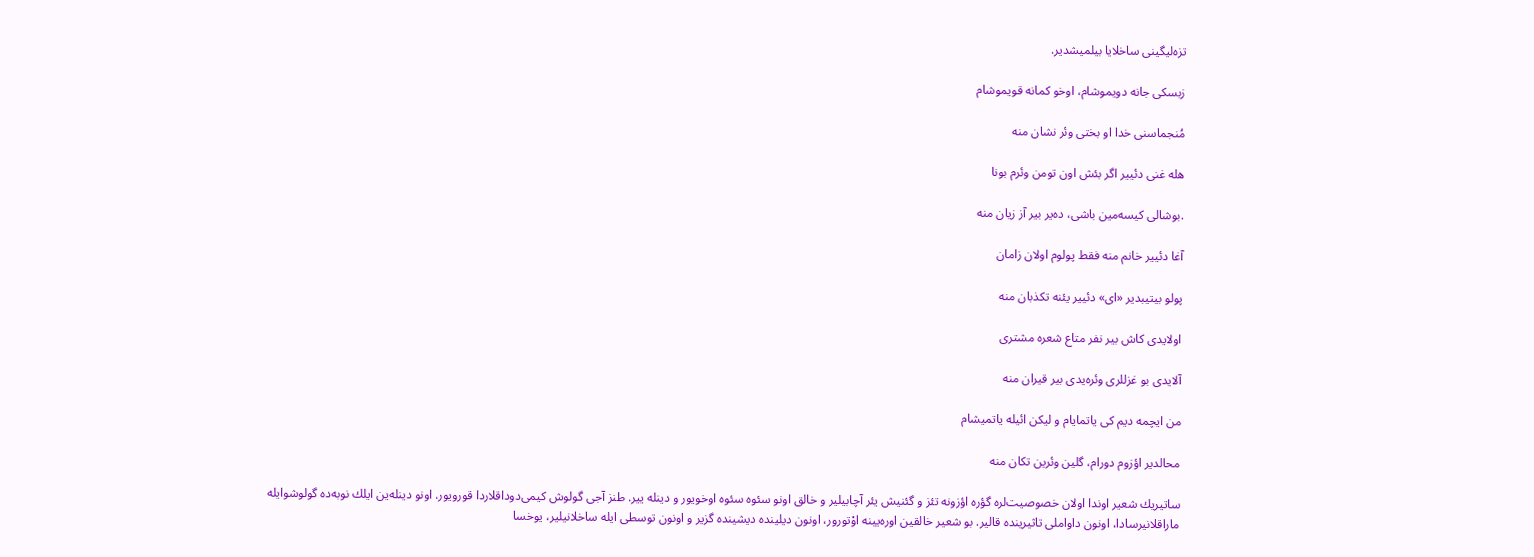تزه‌لیگینی‌ ساخلایا بیلمیشدیر.

زبسكی‌ جانه‌ دویموشام‌، اوخو كمانه‌ قویموشام‌

مُنجماسنی‌ خدا او بختی‌ وئر نشان‌ منه‌

هله‌ غنی‌ دئییر اگر بئش‌ اون‌ تومن‌ وئرم‌ بونا

.بوشالی‌ كیسه‌مین‌ باشی‌، ده‌یر بیر آز زیان‌ منه‌

آغا دئییر خانم‌ منه‌ فقط‌ پولوم‌ اولان‌ زامان‌

پولو بیتیبدیر «ای‌» دئییر یئنه‌ تكذبان‌ منه‌

اولایدی‌ كاش‌ بیر نفر متاع‌ شعره‌ مشتری‌

آلایدی‌ بو غزللری‌ وئره‌یدی‌ بیر قیران‌ منه‌

من‌ ایچمه‌ دیم‌ كی‌ یاتمایام‌ و لیكن‌ ائیله‌ یاتمیشام‌

محالدیر اؤزوم‌ دورام‌، گلین‌ وئرین‌ تكان‌ منه‌

ساتیریك‌ شعیر اوندا اولان‌ خصوصیت‌لره‌ گؤره‌ اؤزونه‌ تئز و گئنیش‌ یئر آچابیلیر و خالق‌ اونو سئوه‌ سئوه‌ اوخویور و دینله‌ ییر. طنز آجی‌ گولوش‌ كیمی‌دوداقلاردا قورویور. اونو دینله‌ین‌ ایلك‌ نوبه‌ده‌ گولوشوایله‌ ماراقلانیرسادا، اونون‌ داواملی‌ تاثیرینده‌ قالیر. بو شعیر خالقین‌ اوره‌یینه‌ اوْتورور، اونون‌ دیلینده دیشینده‌ گزیر و اونون‌ توسطی‌ ایله‌ ساخلانیلیر، یوخسا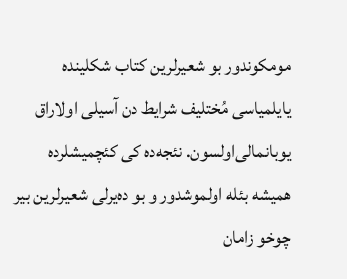مومكوندور بو شعیرلرین‌ كتاب‌ شكلینده‌ یایلمیاسی‌ مُختلیف‌ شرایط‌ دن‌ آسیلی‌ اولاراق‌ یوبانمالی‌اولسون‌. نئجه‌ده‌ كی‌ كئچمیشلرده‌ همیشه‌ بئله‌ اولموشدور و بو ده‌یرلی‌ شعیرلرین‌ بیر چوخو زامان‌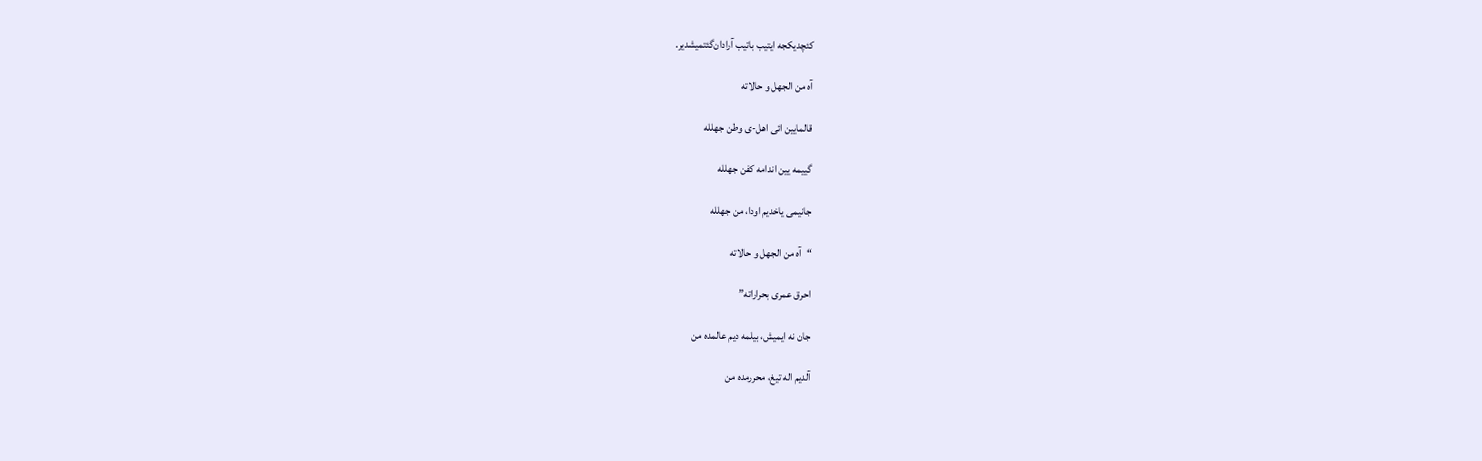كئچدیكجه‌ ایتیب‌ باتیب‌ آرادان‌گئتمیشدیر.

آه من الجهل و حالاته

قالمایین ائی اهل-ى وطن جهلله

گییمه یین اندامه کفن جهلله

جانیمی یاخدیم اودا، من جهلله

“آه من الجهل و حالاته

احرق عمری بحراراته”

جان نه ایمیش، بیلمه دیم عالمده من

آلدیم اله تیغ، محررمده من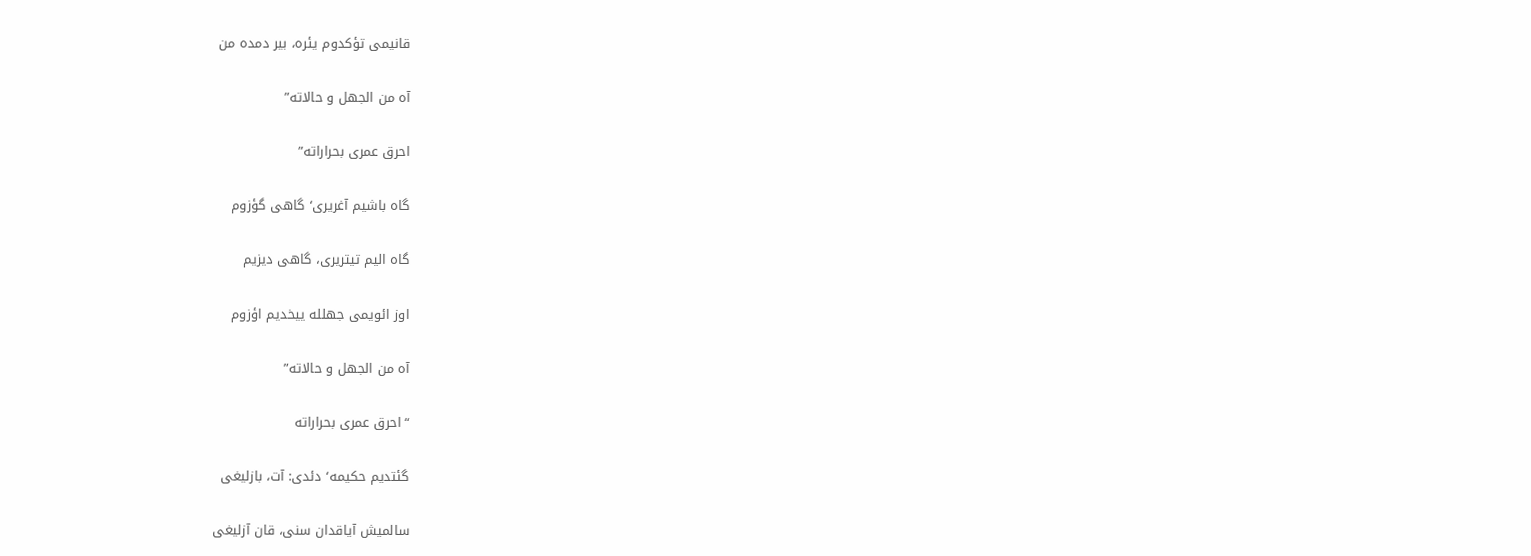قانیمی تؤکدوم یئره، بیر دمده من

آه من الجهل و حالاته”

احرق عمری بحراراته”

گاه باشیم آغریری٬ گاهی گؤزوم

گاه الیم تیتریری، گاهی دیزیم

اوز ائویمی جهلله ییخدیم اؤزوم

آه من الجهل و حالاته”

“احرق عمری بحراراته

گئتدیم حکیمه٬ دئدی: آت، بازلیغی

سالمیش آیاقدان سنی، قان آزلیغی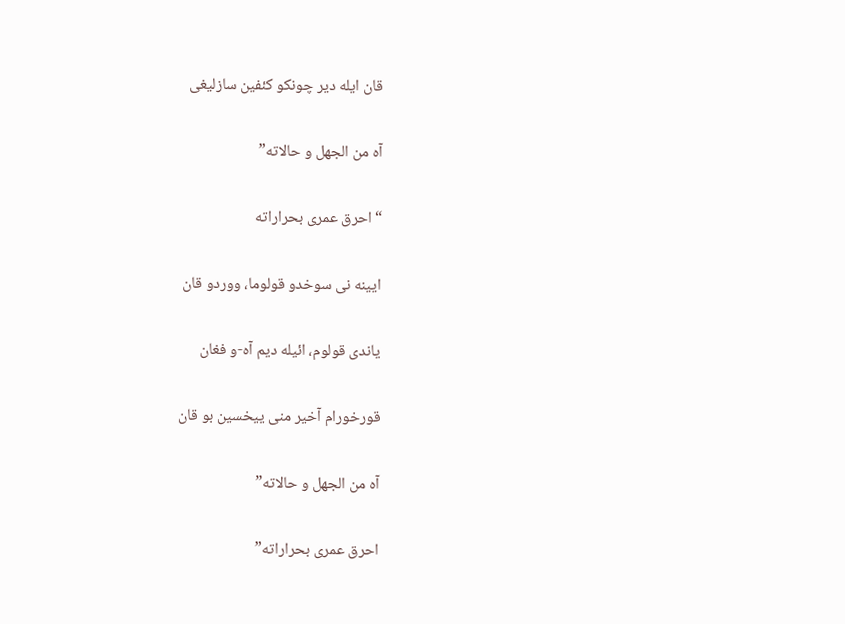قان ایله دیر چونکو کئفین سازلیغی

آه من الجهل و حالاته”

“احرق عمری بحراراته

ایینه نی سوخدو قولوما، ووردو قان

یاندی قولوم، ائیله دیم آه-و فغان

قورخورام آخیر منی ییخسین بو قان

آه من الجهل و حالاته”

احرق عمری بحراراته”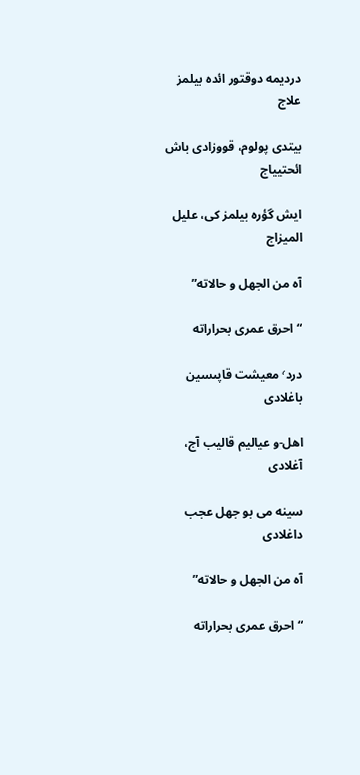دردیمه دوقتور ائده بیلمز علاج

بیتدی پولوم، قووزادی باش ائحتییاج

ایش گؤره بیلمز کی، علیل المیزاج

آه من الجهل و حالاته”

“احرق عمری بحراراته

درد٬ معیشت قاپىسین باغلادی

اهل-و عیالیم قالیب آج، آغلادی

سینه می بو جهل عجب داغلادی

آه من الجهل و حالاته”

“احرق عمری بحراراته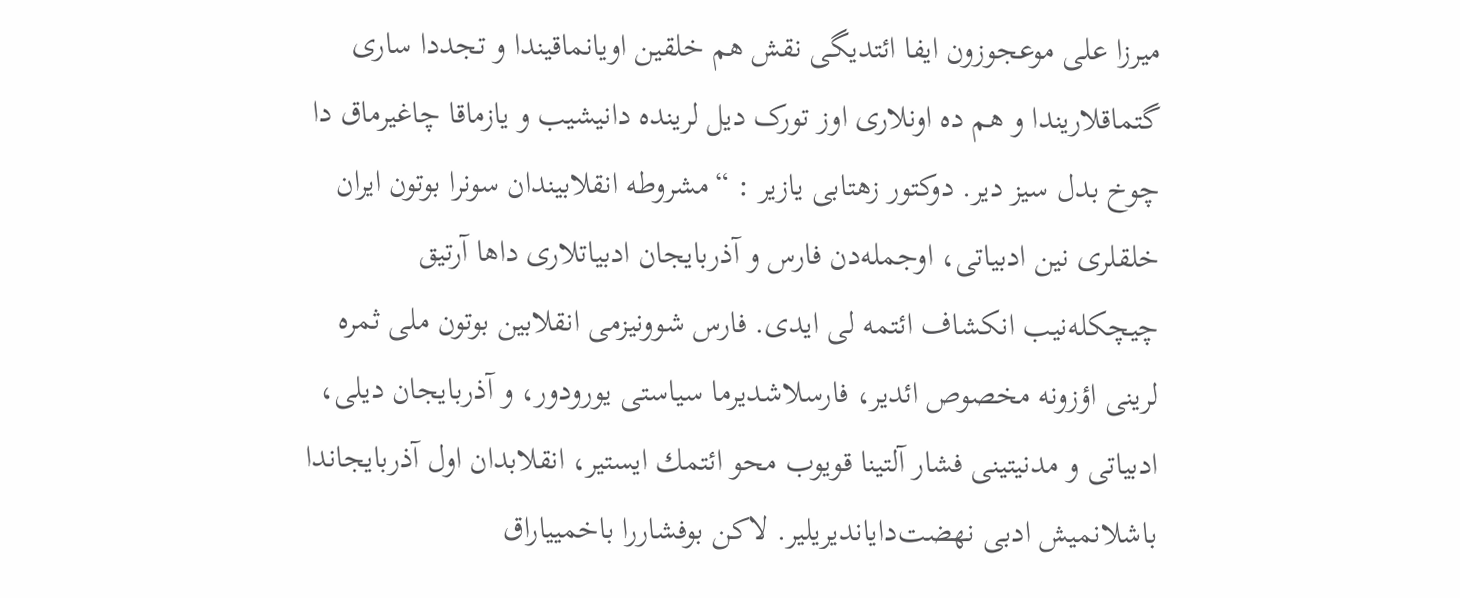میرزا علی موعجوزون ایفا ائتدیگی نقش هم خلقین اویانماقیندا و تجددا ساری گتماقلاریندا و هم ده اونلاری اوز تورک دیل لرینده دانیشیب و یازماقا چاغیرماق دا چوخ بدل سیز دیر. دوکتور زهتابی یازیر : “مشروطه انقلابیندان سونرا بوتون ایران خلقلری نین ادبیاتی، اوجمله‌دن فارس و آذربایجان ادبیاتلاری داها آرتیق چیچكله‌نیب انكشاف ائتمه لی ایدی. فارس شوونیزمی انقلابین بوتون ملی ثمره لرینی اؤزونه مخصوص ائدیر، فارسلاشدیرما سیاستی یورودور، و آذربایجان دیلی، ادبیاتی و مدنیتینی فشار آلتینا قویوب محو ائتمك ایستیر، انقلابدان اول آذربایجاندا باشلانمیش ادبی نهضت‌دایاندیریلیر. لاكن بوفشاررا باخمییاراق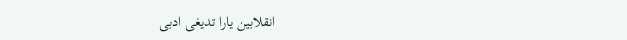انقلابین یارا تدیغی ادبی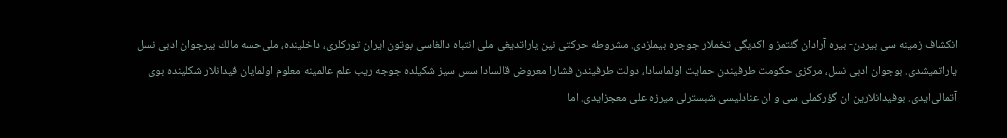انكشاف زمینه سی بیردن- بیره آرادان گئتمز و اكدیگی تخملار جوجره بیملزدی. مشروطه حركتی نین یاراتدیغی ملی انتباه دالغاسی بوتون ایران توركلری، داخلینده، ملی‌حسه مالك بیرجوان ادبی نسل‌ یاراتمیشدی. بوجوان ادبی نسل، مركزی حكومت طرفیندن حمایت اولماسادا، دولت طرفیندن فشارا معروض قالسادا سس سیز شكیلده جوجه ریب علم عالمینه معلوم اولمایان فیدانلار شكلینده بوی آتمالی‌ایدی. بوفیدانلارین ان گؤركملی سی و ان عنادلیسی شبسترلی میرزه علی معجزایدی. اما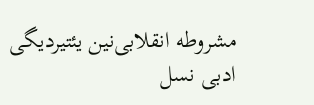مشروطه انقلابی‌نین یئتیردیگی ادبی نسل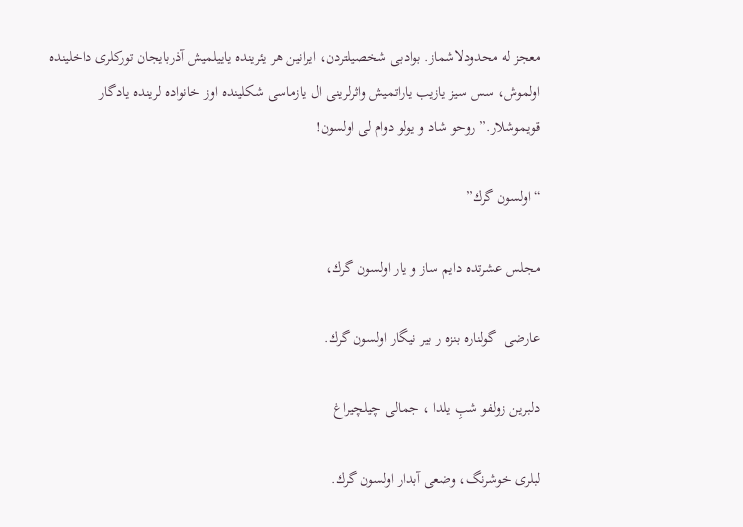معجز له محدودلاشماز. بوادبی شخصیلتردن، ایرانین هر یئرینده یاییلمیش آذربایجان توركلری داخلینده اولموش، سس سیز یازیب ‌یاراتمیش واثرلرینی ال یازماسی شكلینده اوز خانواده لرینده یادگار قویموشلار.” روحو شاد و یولو دوام لی اولسون!

“اولسون گرك”

مجلس عشرتده دایم ساز و یار اولسون گرك،

عارضی  گولناره بنزه ر بیر نیگار اولسون گرك.

دلبرین زولفو شبِ یلدا ، جمالی چیلچیراغ

لبلری خوشرنگ، وضعی آبدار اولسون گرك.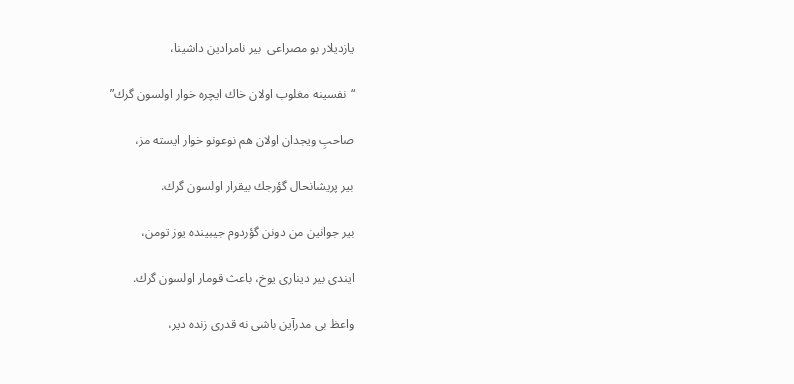یازدیلار بو مصراعی  بیر نامرادین داشینا،

“نفسینه مغلوب اولان خاك ایچره خوار اولسون گرك”

صاحبِ ویجدان اولان هم نوعونو خوار ایسته مز،

بیر پریشانحال گؤرجك بیقرار اولسون گرك.

بیر جوانین من دونن گؤردوم جیبینده یوز تومن،

ایندی بیر دیناری یوخ، باعث قومار اولسون گرك.

واعظ بی مدرآین باشی نه قدری زنده دیر،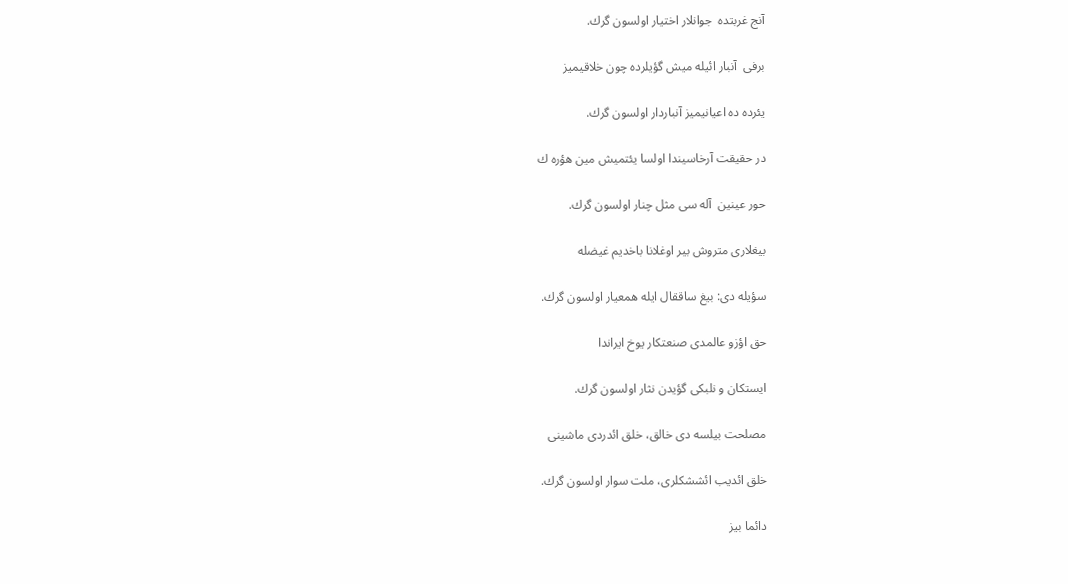آنج غربتده  جوانلار اختیار اولسون گرك.

برفی  آنبار ائیله میش گؤیلرده چون خلاقیمیز

یئرده ده اعیانیمیز آنباردار اولسون گرك.

در حقیقت آرخاسیندا اولسا یئتمیش مین هؤره ك

حور عینین  آله سی مثل چنار اولسون گرك.

بیغلاری متروش بیر اوغلانا باخدیم غیضله

سؤیله دی: بیغ ساققال ایله همعیار اولسون گرك.

حق اؤزو عالمدی صنعتكار یوخ ایراندا

ایستكان و نلبكی گؤیدن نثار اولسون گرك.

مصلحت بیلسه دی خالق، خلق ائدردی ماشینی

خلق ائدیب ائششكلری، ملت سوار اولسون گرك.

دائما بیز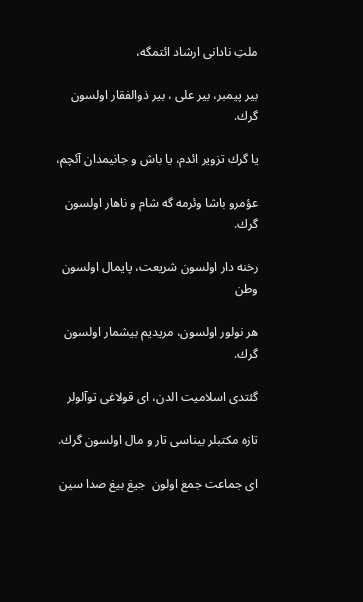ملتِ نادانی ارشاد ائتمگه،

بیر پیمبر، بیر علی ، بیر ذوالفقار اولسون گرك.

یا گرك تزویر ائدم، یا باش و جانیمدان آئچم،

عؤمرو باشا وئرمه گه شام و ناهار اولسون گرك.

رخنه دار اولسون شریعت، پایمال اولسون وطن

هر نولور اولسون، مریدیم بیشمار اولسون گرك.

گئتدی اسلامیت الدن، ای قولاغی توآلولر

تازه مكتبلر بیناسی تار و مال اولسون گرك.

ای جماعت جمع اولون  جیغ بیغ صدا سین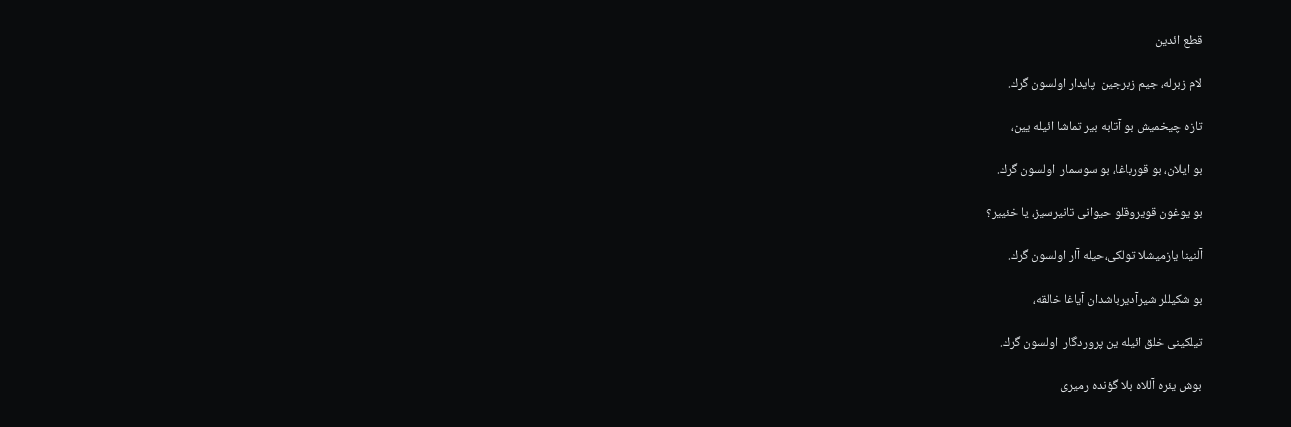قطع ائدین

لام زبرله، جیم زبرجین  پایدار اولسون گرك.

تازه چیخمیش بو آتابه بیر تماشا ائیله یین،

بو ایلان، بو قورباغا، بو سوسمار  اولسون گرك.

بو یوغون قویروقلو حیوانی تانیرسیز، یا خئییر؟

آلنینا یازمیشلا تولكی،حیله آار اولسون گرك.

بو شكیللر شیرآدیرباشدان آیاغا خالقه،

تیلكینی خلق ائیله ین پروردگار  اولسون گرك.

بوش یئره آللاه بلا گؤنده رمیری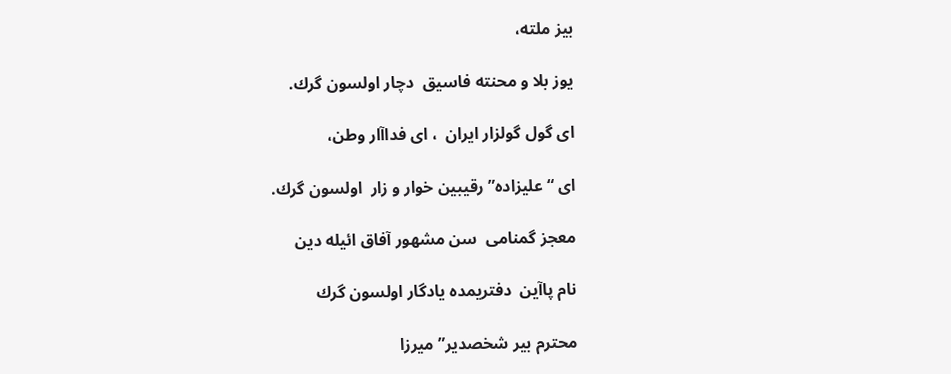بیز ملته،

یوز بلا و محنته فاسیق  دچار اولسون گرك.

ای گول گولزار ایران  ، ای فداآار وطن،

ای “علیزاده” رقیبین خوار و زار  اولسون گرك.

معجز گمنامی  سن مشهور آفاق ائیله دین

نام پاآین  دفتریمده یادگار اولسون گرك

محترم بیر شخصدیر” میرزا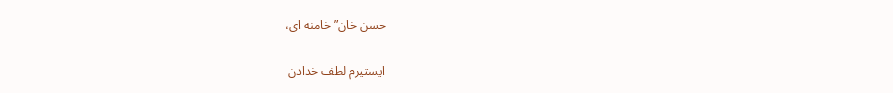حسن خان” خامنه ای،

ایستیرم لطف خدادن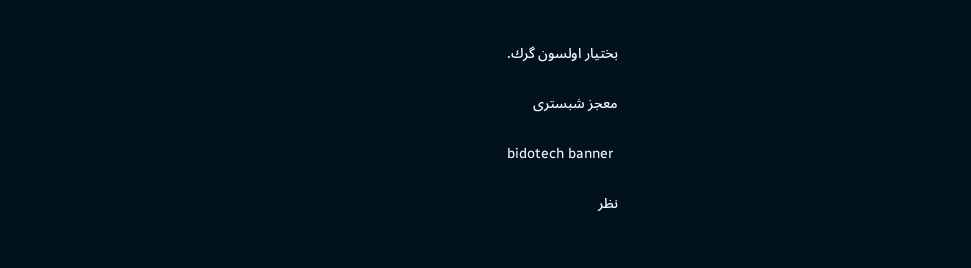بختیار اولسون گرك.

معجز شبستری

bidotech banner

نظر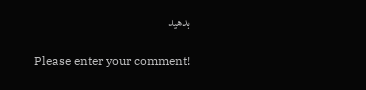بدهید

Please enter your comment!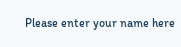Please enter your name here